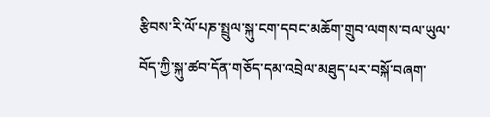རྩིབས་རི་ལོ་པཎ་སྤྲུལ་སྐུ་ངག་དབང་མཆོག་གྲུབ་ལགས་བལ་ཡུལ་བོད་ཀྱི་སྐུ་ཚབ་དོན་གཅོད་དམ་འབྲེལ་མཐུད་པར་བསྐོ་བཞག་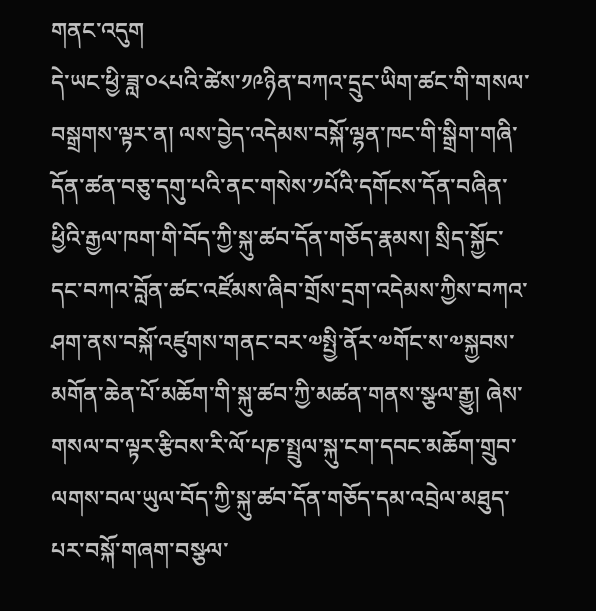གནང་འདུག
དེ་ཡང་ཕྱི་ཟླ་༠༨པའི་ཚེས་༡༩ཉིན་བཀའ་དྲུང་ཡིག་ཚང་གི་གསལ་བསྒྲགས་ལྟར་ན། ལས་བྱེད་འདེམས་བསྐོ་ལྷན་ཁང་གི་སྒྲིག་གཞི་དོན་ཚན་བཅུ་དགུ་པའི་ནང་གསེས་༡པོའི་དགོངས་དོན་བཞིན་ཕྱིའི་རྒྱལ་ཁག་གི་བོད་ཀྱི་སྐུ་ཚབ་དོན་གཅོད་རྣམས། སྲིད་སྐྱོང་དང་བཀའ་བློན་ཚང་འཛོམས་ཞིབ་གྲོས་དྲག་འདེམས་ཀྱིས་བཀའ་ཤག་ནས་བསྐོ་འཛུགས་གནང་བར་༧སྤྱི་ནོར་༧གོང་ས་༧སྐྱབས་མགོན་ཆེན་པོ་མཆོག་གི་སྐུ་ཚབ་ཀྱི་མཚན་གནས་སྩལ་རྒྱུ། ཞེས་གསལ་བ་ལྟར་རྩིབས་རི་ལོ་པཎ་སྤྲུལ་སྐུ་ངག་དབང་མཆོག་གྲུབ་ལགས་བལ་ཡུལ་བོད་ཀྱི་སྐུ་ཚབ་དོན་གཅོད་དམ་འབྲེལ་མཐུད་པར་བསྐོ་གཞག་བསྩལ་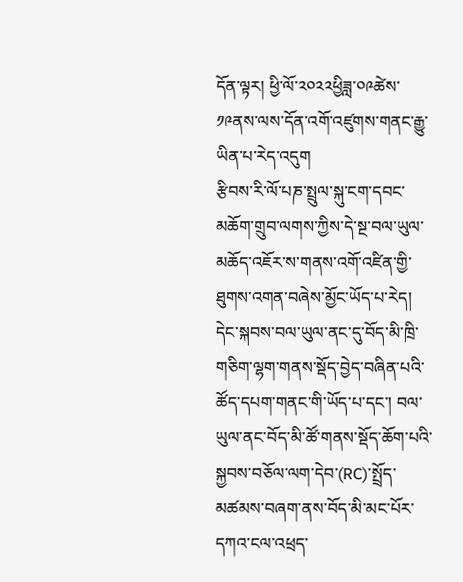དོན་ལྟར། ཕྱི་ལོ་༢༠༢༢ཕྱིཟླ་༠༩ཚེས་༡༩ནས་ལས་དོན་འགོ་འཛུགས་གནང་རྒྱུ་ཡིན་པ་རེད་འདུག
རྩིབས་རི་ལོ་པཎ་སྤྲུལ་སྐུ་ངག་དབང་མཆོག་གྲུབ་ལགས་ཀྱིས་དེ་སྔ་བལ་ཡུལ་མཆོད་འཇོར་ས་གནས་འགོ་འཛིན་གྱི་ཐུགས་འགན་བཞེས་མྱོང་ཡོད་པ་རེད།
དེང་སྐབས་བལ་ཡུལ་ནང་དུ་བོད་མི་ཁྲི་གཅིག་ལྷག་གནས་སྡོད་བྱེད་བཞིན་པའི་ཚོད་དཔག་གནང་གི་ཡོད་པ་དང་། བལ་ཡུལ་ནང་བོད་མི་ཚོ་གནས་སྡོད་ཆོག་པའི་སྐྱབས་བཅོལ་ལག་དེབ་(RC)་སྤྲོད་མཚམས་བཞག་ནས་བོད་མི་མང་པོར་དཀའ་ངལ་འཕྲད་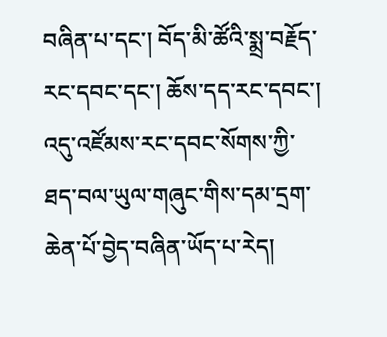བཞིན་པ་དང་། བོད་མི་ཚོའི་སྨྲ་བརྗོད་རང་དབང་དང་། ཆོས་དད་རང་དབང་། འདུ་འཛོམས་རང་དབང་སོགས་ཀྱི་ཐད་བལ་ཡུལ་གཞུང་གིས་དམ་དྲག་ཆེན་པོ་བྱེད་བཞིན་ཡོད་པ་རེད།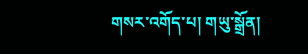གསར་འགོད་པ། གཡུ་སྒྲོན།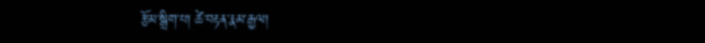རྩོམ་སྒྲིག་པ། ཚེ་བརྟན་རྣམ་རྒྱལ།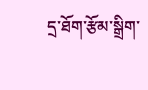དྲ་ཐོག་རྩོམ་སྒྲིག་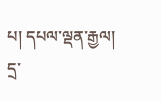པ། དཔལ་ལྡན་རྒྱལ།
དྲ་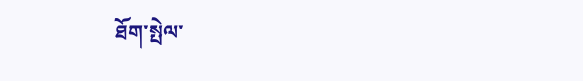ཐོག་སྤེལ་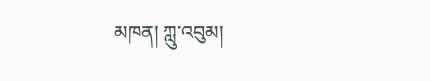མཁན། ཀླུ་འབུམ།